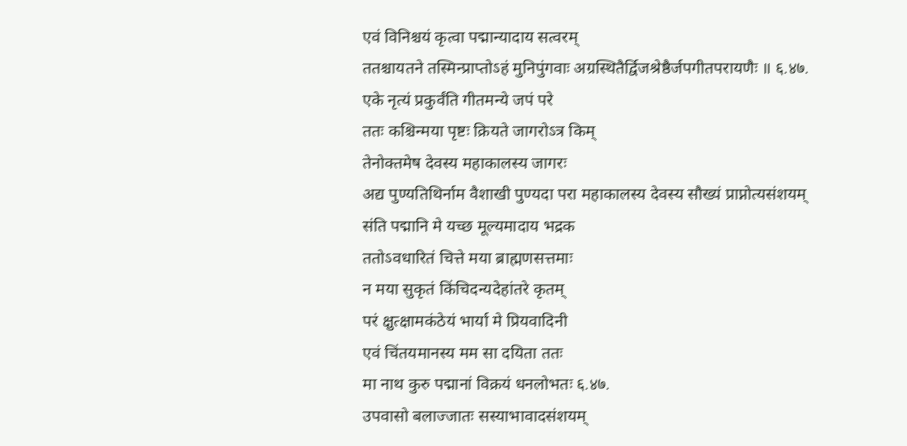एवं विनिश्चयं कृत्वा पद्मान्यादाय सत्वरम्
ततश्चायतने तस्मिन्प्राप्तोऽहं मुनिपुंगवाः अग्रस्थितैर्द्विजश्रेष्ठैर्जपगीतपरायणैः ॥ ६.४७.
एके नृत्यं प्रकुर्वंति गीतमन्ये जपं परे
ततः कश्चिन्मया पृष्टः क्रियते जागरोऽत्र किम्
तेनोक्तमेष देवस्य महाकालस्य जागरः
अद्य पुण्यतिथिर्नाम वैशाखी पुण्यदा परा महाकालस्य देवस्य सौख्यं प्राप्नोत्यसंशयम्
संति पद्मानि मे यच्छ मूल्यमादाय भद्रक
ततोऽवधारितं चित्ते मया ब्राह्मणसत्तमाः
न मया सुकृतं किंचिदन्यदेहांतरे कृतम्
परं क्षुत्क्षामकंठेयं भार्या मे प्रियवादिनी
एवं चिंतयमानस्य मम सा दयिता ततः
मा नाथ कुरु पद्मानां विक्रयं धनलोभतः ६.४७.
उपवासो बलाज्जातः सस्याभावादसंशयम्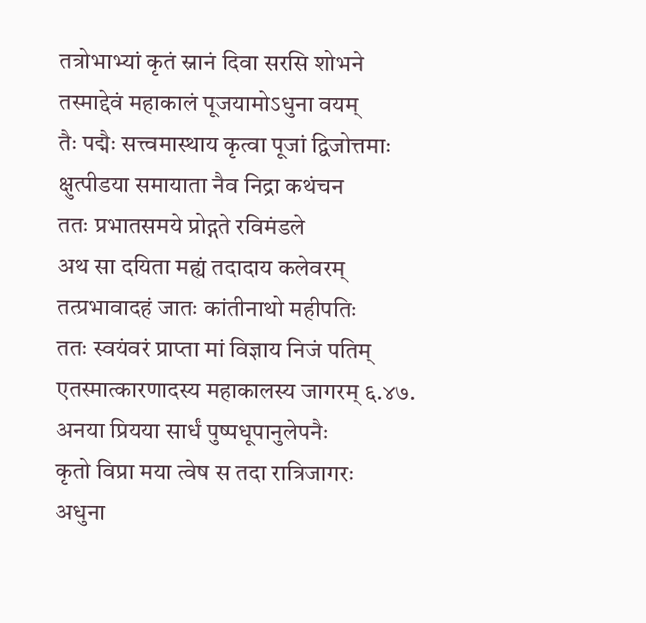तत्रोभाभ्यां कृतं स्नानं दिवा सरसि शोभने
तस्माद्देवं महाकालं पूजयामोऽधुना वयम्
तैः पद्मैः सत्त्वमास्थाय कृत्वा पूजां द्विजोत्तमाः
क्षुत्पीडया समायाता नैव निद्रा कथंचन
ततः प्रभातसमये प्रोद्गते रविमंडले
अथ सा दयिता मह्यं तदादाय कलेवरम्
तत्प्रभावादहं जातः कांतीनाथो महीपतिः
ततः स्वयंवरं प्राप्ता मां विज्ञाय निजं पतिम्
एतस्मात्कारणादस्य महाकालस्य जागरम् ६.४७.
अनया प्रियया सार्धं पुष्पधूपानुलेपनैः
कृतो विप्रा मया त्वेष स तदा रात्रिजागरः
अधुना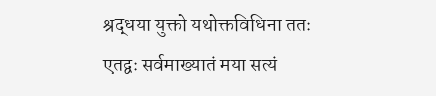श्रद्धया युक्तो यथोक्तविधिना ततः
एतद्वः सर्वमाख्यातं मया सत्यं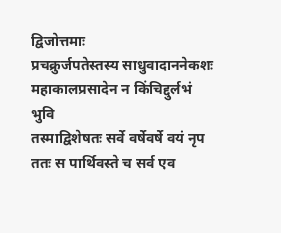द्विजोत्तमाः
प्रचक्रुर्जपतेस्तस्य साधुवादाननेकशः
महाकालप्रसादेन न किंचिद्दुर्लभं भुवि
तस्माद्विशेषतः सर्वे वर्षेवर्षे वयं नृप
ततः स पार्थिवस्ते च सर्व एव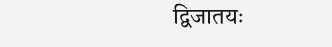द्विजातयः